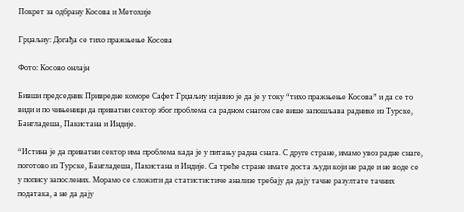Покрет за одбрану Косова и Метохије

Грџаљиу: Догађа се тихо пражњење Косова

Фото: Косово онлајн

Бивши председник Привредне коморе Сафет Грџаљиу изјавио је да је у току “тихо пражњење Косова” и да се то види и по чињеници да приватни сектор због проблема са радном снагом све више запошљава раднике из Турске, Бангладеша, Пакистана и Индије.

“Истина је да приватни сектор има проблема када је у питању радна снага. С друге стране, имамо увоз радне снаге, поготово из Турске, Бангладеша, Пакистана и Индије. Са треће стране имате доста људи који не раде и не воде се у попису запослених. Морамо се сложити да статистистиче анализе требају да дају тачне разултате тачних података, а не да дају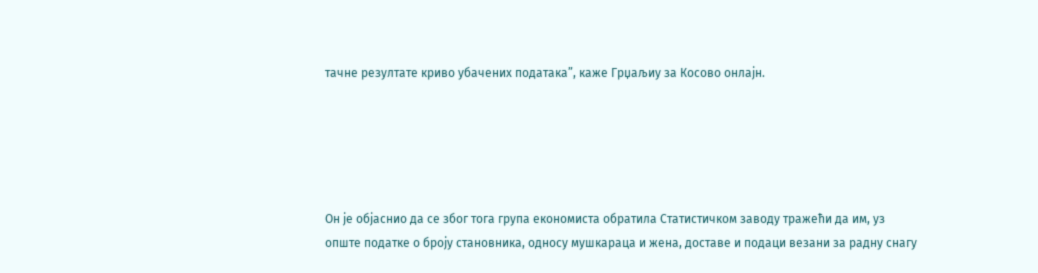тачне резултате криво убачених података”, каже Грџаљиу за Косово онлајн.





Он је објаснио да се због тога група економиста обратила Статистичком заводу тражећи да им, уз опште податке о броју становника, односу мушкараца и жена, доставе и подаци везани за радну снагу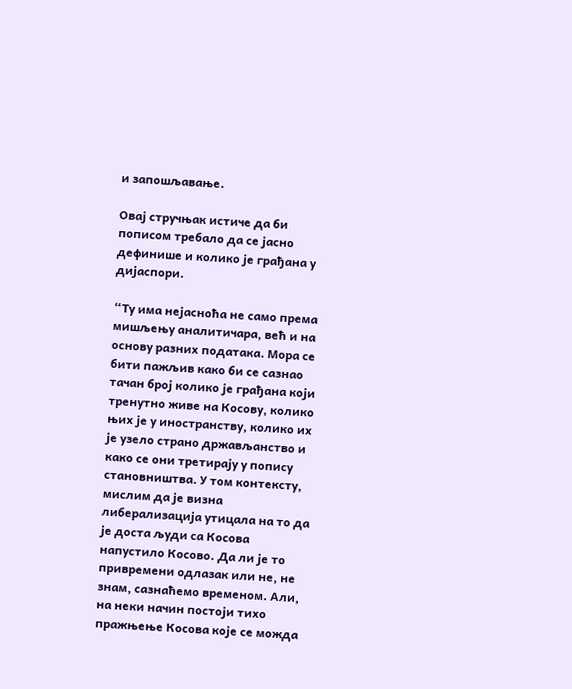и запошљавање.

Овај стручњак истиче да би пописом требало да се јасно дефинише и колико је грађана у дијаспори.

“Ту има нејасноћа не само према мишљењу аналитичара, већ и на основу разних података. Мора се бити пажљив како би се сазнао тачан број колико је грађана који тренутно живе на Косову, колико њих је у иностранству, колико их је узело страно држављанство и како се они третирају у попису становништва. У том контексту, мислим да је визна либерализација утицала на то да је доста људи са Косова напустило Косово. Да ли је то привремени одлазак или не, не знам, сазнаћемо временом. Али, на неки начин постоји тихо пражњење Косова које се можда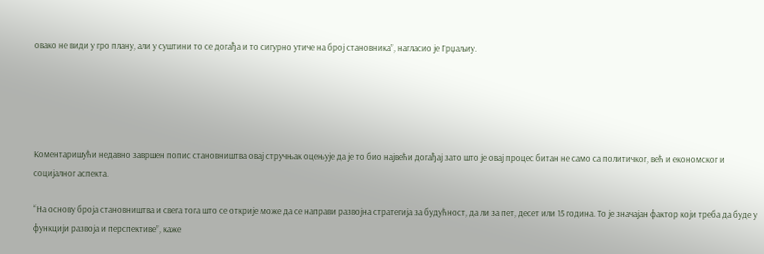овако не види у гро плану, али у суштини то се догађа и то сигурно утиче на број становника”, нагласио је Грџаљиу.





Коментаришући недавно завршен попис становништва овај стручњак оцењује да је то био највећи догађај зато што је овај процес битан не само са политичког, већ и економског и социјалног аспекта.

“На основу броја становништва и свега тога што се открије може да се направи развојна стратегија за будућност, да ли за пет, десет или 15 година. То је значајан фактор који треба да буде у функцији развоја и перспективе”, каже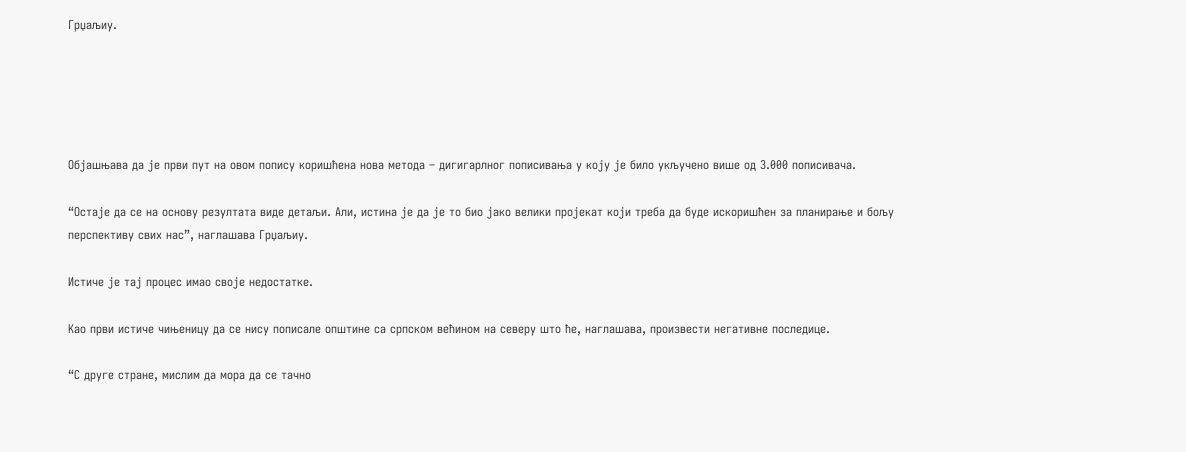Грџаљиу.





Објашњава да је први пут на овом попису коришћена нова метода – дигигарлног пописивања у коју је било укључено више од 3.000 пописивача.

“Остаје да се на основу резултата виде детаљи. Али, истина је да је то био јако велики пројекат који треба да буде искоришћен за планирање и бољу перспективу свих нас”, наглашава Грџаљиу.

Истиче је тај процес имао своје недостатке.

Као први истиче чињеницу да се нису пописале општине са српском већином на северу што ће, наглашава, произвести негативне последице.

“С друге стране, мислим да мора да се тачно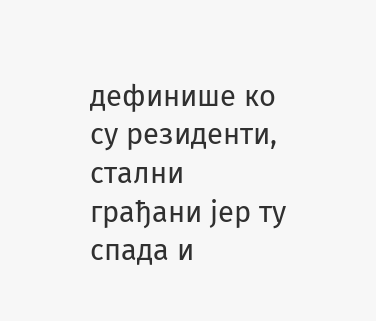дефинише ко су резиденти, стални грађани јер ту спада и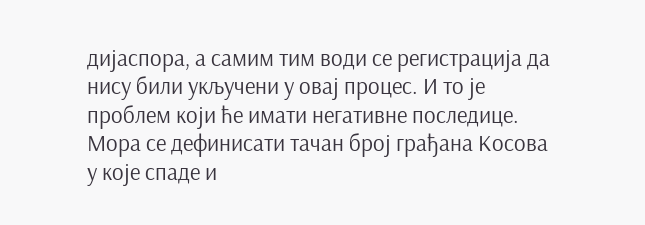дијаспора, а самим тим води се регистрација да нису били укључени у овај процес. И то је проблем који ће имати негативне последице. Мора се дефинисати тачан број грађана Косова у које спаде и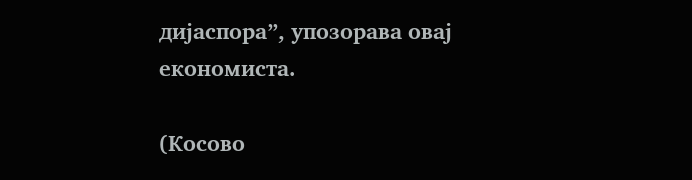дијаспора”, упозорава овај економиста.

(Косово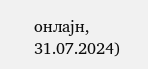онлајн, 31.07.2024)